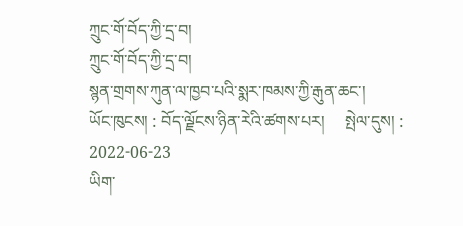ཀྲུང་གོ་བོད་ཀྱི་དྲ་བ།
ཀྲུང་གོ་བོད་ཀྱི་དྲ་བ།
སྙན་གྲགས་ཀུན་ལ་ཁྱབ་པའི་སྨར་ཁམས་ཀྱི་རྒུན་ཆང་།
ཡོང་ཁུངས། : བོད་ལྗོངས་ཉིན་རེའི་ཚགས་པར།     སྤེལ་དུས། : 2022-06-23
ཡིག་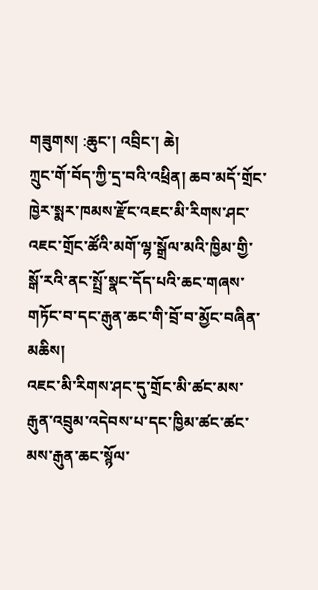གཟུགས། :ཆུང་། འབྲིང་། ཆེ།
ཀྲུང་གོ་བོད་ཀྱི་དྲ་བའི་འཕྲིན། ཆབ་མདོ་གྲོང་ཁྱེར་སྨར་ཁམས་རྫོང་འཇང་མི་རིགས་ཤང་འཇང་གྲོང་ཚོའི་མགོ་ལྷ་སྒྲོལ་མའི་ཁྱིམ་གྱི་སྒོ་རའི་ནང་སྤྲོ་སྣང་དོད་པའི་ཆང་གཞས་གཏོང་བ་དང་རྒུན་ཆང་གི་བྲོ་བ་མྱོང་བཞིན་མཆིས།
འཇང་མི་རིགས་ཤང་དུ་གྲོང་མི་ཚང་མས་རྒུན་འབྲུམ་འདེབས་པ་དང་ཁྱིམ་ཚང་ཚང་མས་རྒུན་ཆང་སྙོལ་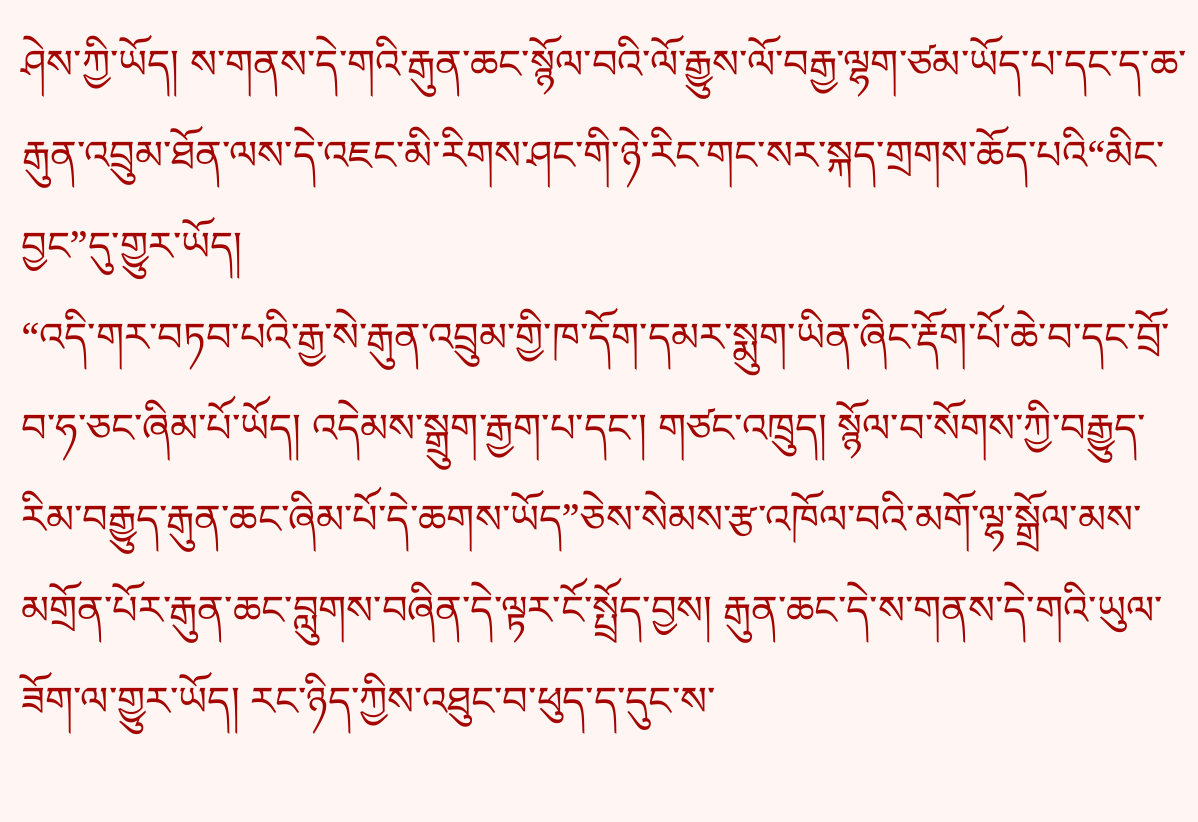ཤེས་ཀྱི་ཡོད། ས་གནས་དེ་གའི་རྒུན་ཆང་སྙོལ་བའི་ལོ་རྒྱུས་ལོ་བརྒྱ་ལྷག་ཙམ་ཡོད་པ་དང་ད་ཆ་རྒུན་འབྲུམ་ཐོན་ལས་དེ་འཇང་མི་རིགས་ཤང་གི་ཉེ་རིང་གང་སར་སྐད་གྲགས་ཆོད་པའི“མིང་བྱང”དུ་གྱུར་ཡོད།
“འདི་གར་བཏབ་པའི་རྒྱ་སེ་རྒུན་འབྲུམ་གྱི་ཁ་དོག་དམར་སྨུག་ཡིན་ཞིང་རྡོག་པོ་ཆེ་བ་དང་བྲོ་བ་ཧ་ཅང་ཞིམ་པོ་ཡོད། འདེམས་སྒྲུག་རྒྱག་པ་དང་། གཙང་འཁྲུད། སྙོལ་བ་སོགས་ཀྱི་བརྒྱུད་རིམ་བརྒྱུད་རྒུན་ཆང་ཞིམ་པོ་དེ་ཆགས་ཡོད”ཅེས་སེམས་རྩ་འཁོལ་བའི་མགོ་ལྷ་སྒྲོལ་མས་མགྲོན་པོར་རྒུན་ཆང་བླུགས་བཞིན་དེ་ལྟར་ངོ་སྤྲོད་བྱས། རྒུན་ཆང་དེ་ས་གནས་དེ་གའི་ཡུལ་ཟོག་ལ་གྱུར་ཡོད། རང་ཉིད་ཀྱིས་འཐུང་བ་ཕུད་ད་དུང་ས་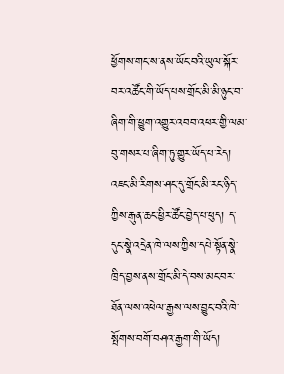ཕྱོགས་གང་ས་ནས་ཡོང་བའི་ཡུལ་སྐོར་བར་འཚོང་གི་ཡོད་པས་གྲོང་མི་མི་ཉུང་བ་ཞིག་གི་ཕྱུག་འགྱུར་འབབ་འཕར་གྱི་ལམ་བུ་གསར་པ་ཞིག་ཏུ་གྱུར་ཡོད་པ་རེད།
འཇང་མི་རིགས་ཤང་དུ་གྲོང་མི་རང་ཉིད་ཀྱིས་རྒུན་ཆང་ཕྱིར་ཚོང་བྱེད་པ་ཕུད། ད་དུང་སྣེ་འདྲེན་ཁེ་ལས་ཀྱིས་དཔེ་སྟོན་སྣེ་ཁྲིད་བྱས་ནས་གྲོང་མི་དེ་བས་མང་བར་ཐོན་ལས་འཕེལ་རྒྱས་ལས་བྱུང་བའི་ཁེ་སྤོགས་བགོ་བཤའ་རྒྱག་གི་ཡོད།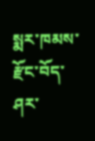སྨར་ཁམས་རྫོང་བོད་ཤར་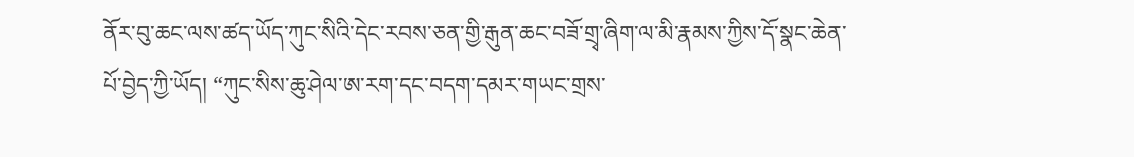ནོར་བུ་ཆང་ལས་ཚད་ཡོད་ཀུང་སིའི་དེང་རབས་ཅན་གྱི་རྒུན་ཆང་བཟོ་གྲྭ་ཞིག་ལ་མི་རྣམས་ཀྱིས་དོ་སྣང་ཆེན་པོ་བྱེད་ཀྱི་ཡོད། “ཀུང་སིས་ཆུ་ཤེལ་ཨ་རག་དང་བདག་དམར་གཡང་གྲས་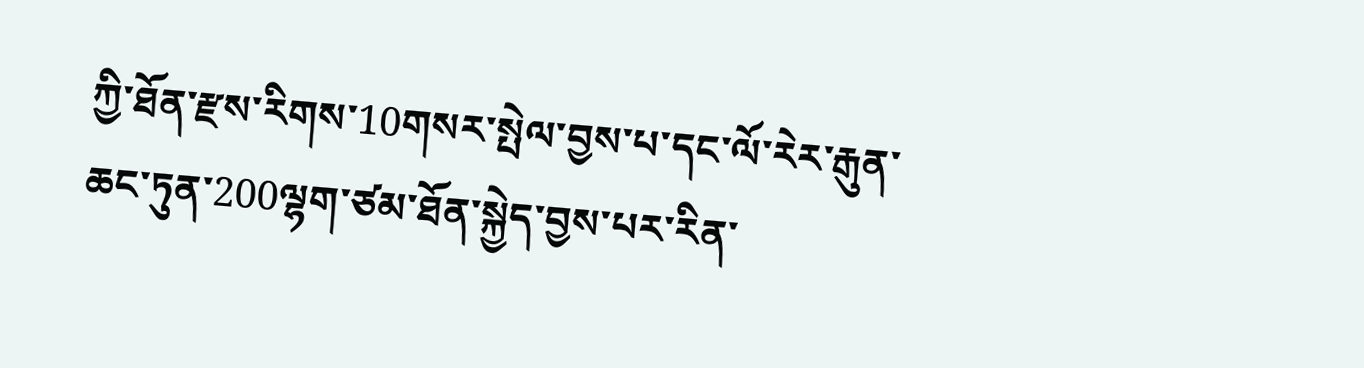ཀྱི་ཐོན་རྫས་རིགས་10གསར་སྤེལ་བྱས་པ་དང་ལོ་རེར་རྒུན་ཆང་ཏུན་200ལྷག་ཙམ་ཐོན་སྐྱེད་བྱས་པར་རིན་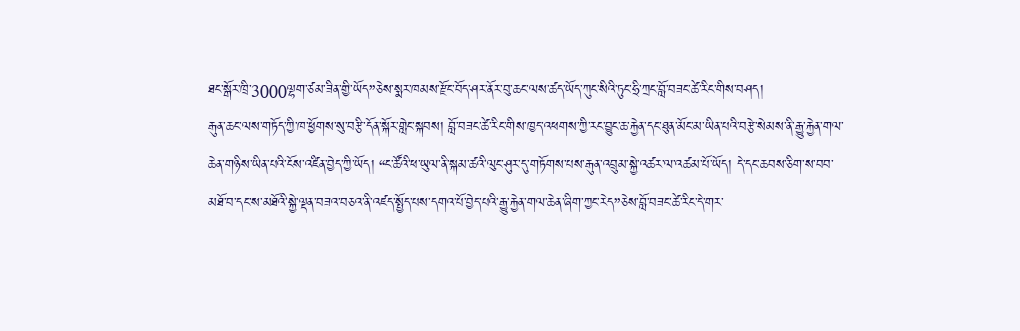ཐང་སྒོར་ཁྲི་3000ལྷག་ཙམ་ཟིན་གྱི་ཡོད”ཅེས་སྨར་ཁམས་རྫོང་བོད་ཤར་ནོར་བུ་ཆང་ལས་ཚད་ཡོད་ཀུང་སིའི་ཏུང་ཧྲི་ཀྲང་བློ་བཟང་ཚེ་རིང་གིས་བཤད།
རྒུན་ཆང་ལས་གཏོད་ཀྱི་ཁ་ཕྱོགས་སུ་བརྩི་དོན་སྐོར་གླེང་སྐབས། བློ་བཟང་ཚེ་རིང་གིས་ཁྱད་འཕགས་ཀྱི་རང་བྱུང་ཆ་རྐྱེན་དང་ཐུན་མོང་མ་ཡིན་པའི་བརྩེ་སེམས་ནི་རྒྱུ་རྐྱེན་གལ་ཆེན་གཉིས་ཡིན་པའི་ངོས་འཛིན་བྱེད་ཀྱི་ཡོད། “ང་ཚོའི་ཕ་ཡུལ་ནི་སྐམ་ཚའི་ལུང་ཤུར་དུ་གཏོགས་པས་རྒུན་འབྲུམ་སྐྱེ་འཚར་ལ་འཚམ་པོ་ཡོད། དེ་དང་ཆབས་ཅིག་ས་བབ་མཐོ་བ་དང་ས་མཐོའི་སྐྱེ་ལྡན་བཟའ་བཅའ་ནི་འཛད་སྤྱོད་པས་དགའ་པོ་བྱེད་པའི་རྒྱུ་རྐྱེན་གལ་ཆེན་ཞིག་ཀྱང་རེད”ཅེས་བློ་བཟང་ཚེ་རིང་དེ་གར་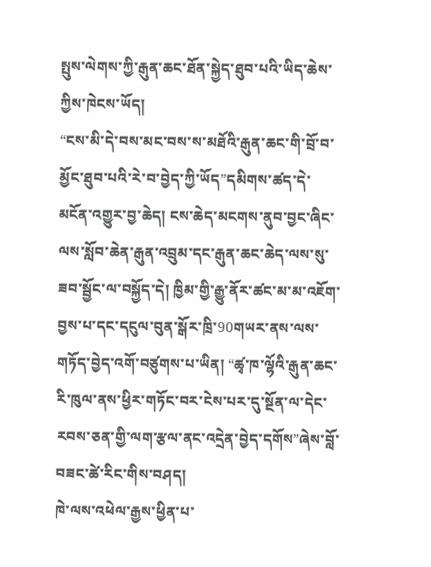སྤུས་ལེགས་ཀྱི་རྒུན་ཆང་ཐོན་སྐྱེད་ཐུབ་པའི་ཡིད་ཆེས་ཀྱིས་ཁེངས་ཡོད།
“ངས་མི་དེ་བས་མང་བས་ས་མཐོའི་རྒུན་ཆང་གི་བྲོ་བ་མྱོང་ཐུབ་པའི་རེ་བ་བྱེད་ཀྱི་ཡོད”དམིགས་ཚད་དེ་མངོན་འགྱུར་བྱ་ཆེད། ངས་ཆེད་མངགས་ནུབ་བྱང་ཞིང་ལས་སློབ་ཆེན་རྒུན་འབྲུམ་དང་རྒུན་ཆང་ཆེད་ལས་སུ་ཟབ་སྦྱོང་ལ་བསྐྱོད་དེ། ཁྱིམ་གྱི་རྒྱུ་ནོར་ཚང་མ་མ་འཇོག་བྱས་པ་དང་དངུལ་བུན་སྒོར་ཁྲི་90གཡར་ནས་ལས་གཏོད་བྱེད་འགོ་བཙུགས་པ་ཡིན། “ཚྭ་ཁ་ལྷོའི་རྒུན་ཆང་རི་ཁུལ་ནས་ཕྱིར་གཏོང་བར་ངེས་པར་དུ་སྔོན་ལ་དེང་རབས་ཅན་གྱི་ལག་རྩལ་ནང་འདྲེན་བྱེད་དགོས”ཞེས་བློ་བཟང་ཚེ་རིང་གིས་བཤད།
ཁེ་ལས་འཕེལ་རྒྱས་ཕྱིན་པ་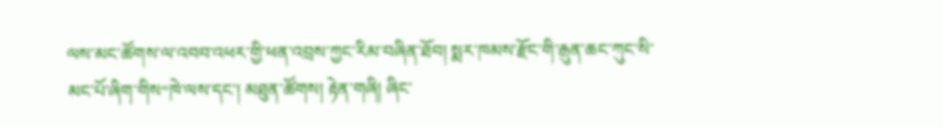ལས་མང་ཚོགས་ལ་འབབ་འཕར་གྱི་ཕན་འབྲས་ཀྱང་རིམ་བཞིན་ཐོབ། སྨར་ཁམས་རྫོང་གི་རྒུན་ཆང་ཀུང་སི་མང་པོ་ཞིག་གིས“ཁེ་ལས་དང་། མཐུན་ཚོགས། རྟེན་གཞི། ཞིང་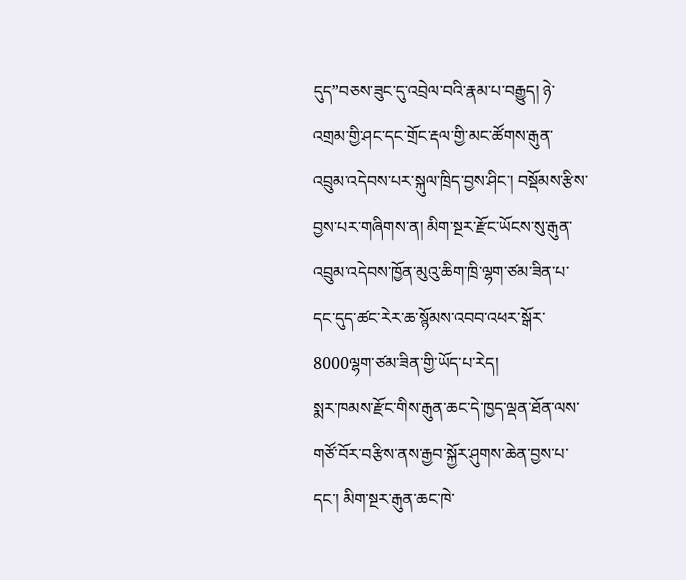དུད”བཅས་ཟུང་དུ་འབྲེལ་བའི་རྣམ་པ་བརྒྱུད། ཉེ་འགྲམ་གྱི་ཤང་དང་གྲོང་རྡལ་གྱི་མང་ཚོགས་རྒུན་འབྲུམ་འདེབས་པར་སྐུལ་ཁྲིད་བྱས་ཤིང་། བསྡོམས་རྩིས་བྱས་པར་གཞིགས་ན། མིག་སྔར་རྫོང་ཡོངས་སུ་རྒུན་འབྲུམ་འདེབས་ཁྱོན་མུའུ་ཆིག་ཁྲི་ལྷག་ཙམ་ཟིན་པ་དང་དུད་ཚང་རེར་ཆ་སྙོམས་འབབ་འཕར་སྒོར་8000ལྷག་ཙམ་ཟིན་གྱི་ཡོད་པ་རེད།
སྨར་ཁམས་རྫོང་གིས་རྒུན་ཆང་དེ་ཁྱད་ལྡན་ཐོན་ལས་གཙོ་བོར་བརྩིས་ནས་རྒྱབ་སྐྱོར་ཤུགས་ཆེན་བྱས་པ་དང་། མིག་སྔར་རྒུན་ཆང་ཁེ་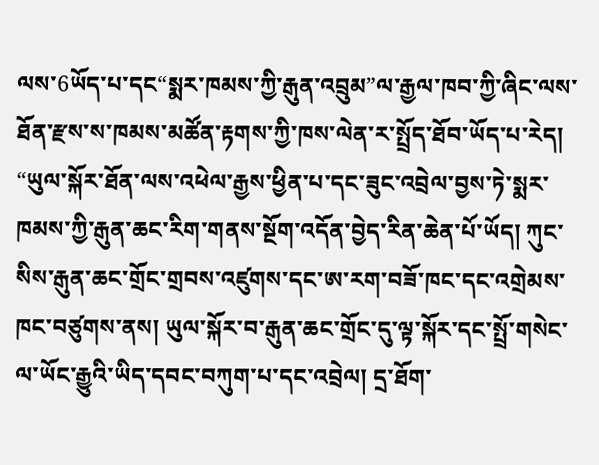ལས་6ཡོད་པ་དང“སྨར་ཁམས་ཀྱི་རྒུན་འབྲུམ”ལ་རྒྱལ་ཁབ་ཀྱི་ཞིང་ལས་ཐོན་རྫས་ས་ཁམས་མཚོན་རྟགས་ཀྱི་ཁས་ལེན་ར་སྤྲོད་ཐོབ་ཡོད་པ་རེད།
“ཡུལ་སྐོར་ཐོན་ལས་འཕེལ་རྒྱས་ཕྱིན་པ་དང་ཟུང་འབྲེལ་བྱས་ཏེ་སྨར་ཁམས་ཀྱི་རྒུན་ཆང་རིག་གནས་སྔོག་འདོན་བྱེད་རིན་ཆེན་པོ་ཡོད། ཀུང་སིས་རྒུན་ཆང་གྲོང་གྲབས་འཛུགས་དང་ཨ་རག་བཟོ་ཁང་དང་འགྲེམས་ཁང་བཙུགས་ནས། ཡུལ་སྐོར་བ་རྒུན་ཆང་གྲོང་དུ་ལྟ་སྐོར་དང་སྤྲོ་གསེང་ལ་ཡོང་རྒྱུའི་ཡིད་དབང་བཀུག་པ་དང་འབྲེལ། དྲ་ཐོག་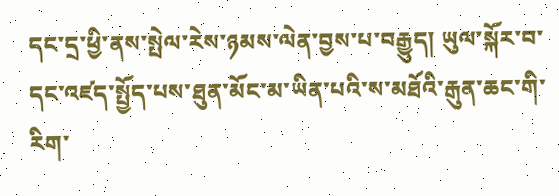དང་དྲ་ཕྱི་ནས་སྤེལ་རེས་ཉམས་ལེན་བྱས་པ་བརྒྱུད། ཡུལ་སྐོར་བ་དང་འཛད་སྤྱོད་པས་ཐུན་མོང་མ་ཡིན་པའི་ས་མཐོའི་རྒུན་ཆང་གི་རིག་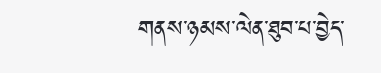གནས་ཉམས་ལེན་ཐུབ་པ་བྱེད་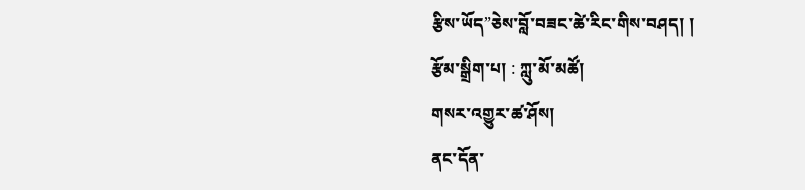རྩིས་ཡོད”ཅེས་བློ་བཟང་ཚེ་རིང་གིས་བཤད། །
རྩོམ་སྒྲིག་པ། : ཀླུ་མོ་མཚོ།
གསར་འགྱུར་ཚ་ཤོས།
ནང་དོན་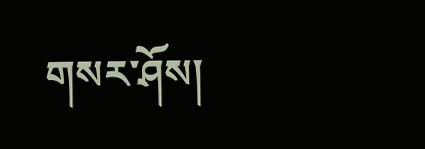གསར་ཤོས།